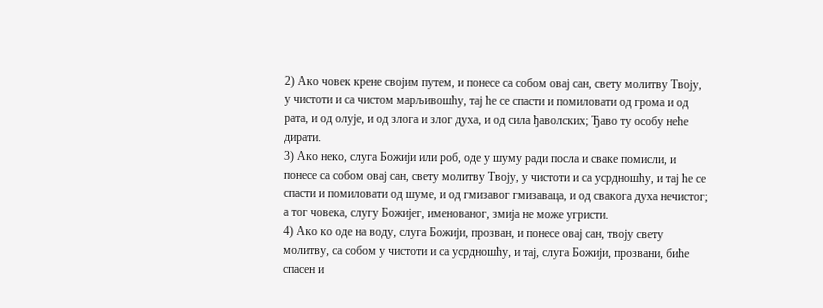2) Ако човек крене својим путем, и понесе са собом овај сан, свету молитву Твоју, у чистоти и са чистом марљивошћу, тај ће се спасти и помиловати од грома и од рата, и од олује, и од злога и злог духа, и од сила ђаволских; Ђаво ту особу неће дирати.
3) Ако неко, слуга Божији или роб, оде у шуму ради посла и сваке помисли, и понесе са собом овај сан, свету молитву Твоју, у чистоти и са усрдношћу, и тај ће се спасти и помиловати од шуме, и од гмизавог гмизаваца, и од свакога духа нечистог; а тог човека, слугу Божијег, именованог, змија не може угристи.
4) Ако ко оде на воду, слуга Божији, прозван, и понесе овај сан, твоју свету молитву, са собом у чистоти и са усрдношћу, и тај, слуга Божији, прозвани, биће спасен и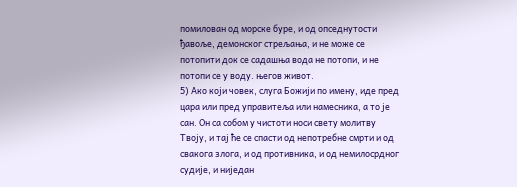помилован од морске буре, и од опседнутости ђавоље, демонског стрељања, и не може се потопити док се садашња вода не потопи, и не потопи се у воду. његов живот.
5) Ако који човек, слуга Божији по имену, иде пред цара или пред управитеља или намесника, а то је сан. Он са собом у чистоти носи свету молитву Твоју, и тај ће се спасти од непотребне смрти и од свакога злога, и од противника, и од немилосрдног судије, и ниједан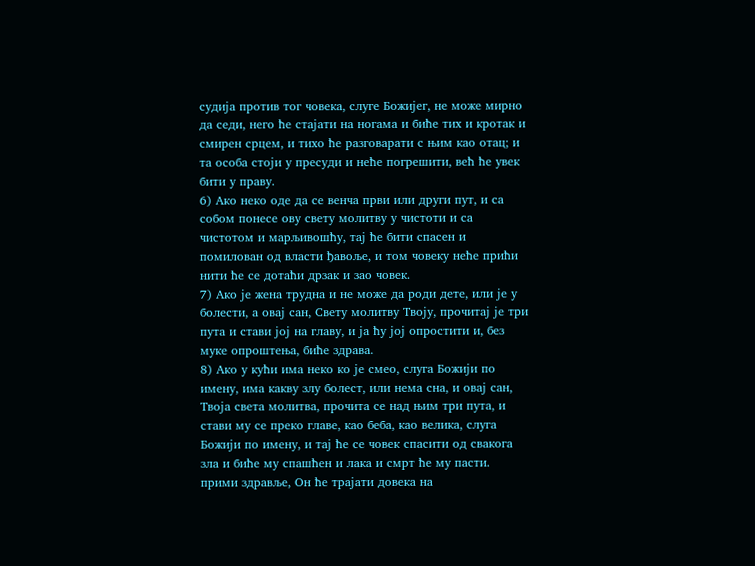судија против тог човека, слуге Божијег, не може мирно да седи, него ће стајати на ногама и биће тих и кротак и смирен срцем, и тихо ће разговарати с њим као отац; и та особа стоји у пресуди и неће погрешити, већ ће увек бити у праву.
6) Ако неко оде да се венча први или други пут, и са собом понесе ову свету молитву у чистоти и са чистотом и марљивошћу, тај ће бити спасен и помилован од власти ђавоље, и том човеку неће прићи нити ће се дотаћи дрзак и зао човек.
7) Ако је жена трудна и не може да роди дете, или је у болести, а овај сан, Свету молитву Твоју, прочитај је три пута и стави јој на главу, и ја ћу јој опростити и, без муке опроштења, биће здрава.
8) Ако у кући има неко ко је смео, слуга Божији по имену, има какву злу болест, или нема сна, и овај сан, Твоја света молитва, прочита се над њим три пута, и стави му се преко главе, као беба, као велика, слуга Божији по имену, и тај ће се човек спасити од свакога зла и биће му спашћен и лака и смрт ће му пасти. прими здравље, Он ће трајати довека на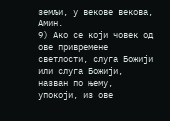земљи, у векове векова, Амин.
9) Ако се који човек од ове привремене светлости, слуга Божији или слуга Божији, назван по њему, упокоји, из ове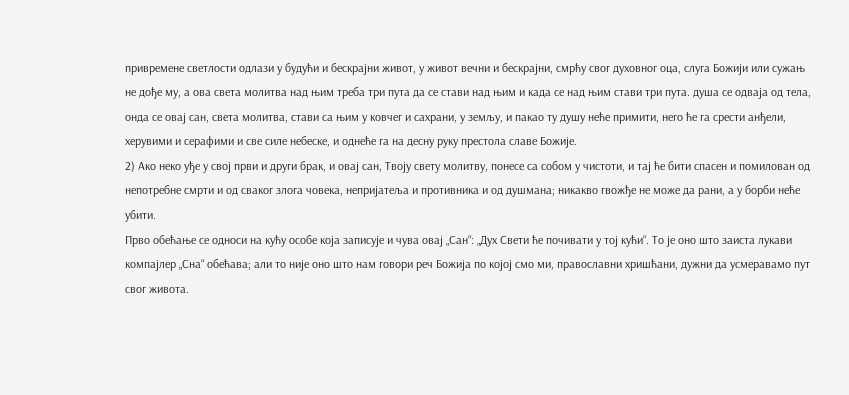привремене светлости одлази у будући и бескрајни живот, у живот вечни и бескрајни, смрћу свог духовног оца, слуга Божији или сужањ не дође му, а ова света молитва над њим треба три пута да се стави над њим и када се над њим стави три пута. душа се одваја од тела, онда се овај сан, света молитва, стави са њим у ковчег и сахрани, у земљу, и пакао ту душу неће примити, него ће га срести анђели, херувими и серафими и све силе небеске, и однеће га на десну руку престола славе Божије.
2) Ако неко уђе у свој први и други брак, и овај сан, Твоју свету молитву, понесе са собом у чистоти, и тај ће бити спасен и помилован од непотребне смрти и од сваког злога човека, непријатеља и противника и од душмана; никакво гвожђе не може да рани, а у борби неће убити.
Прво обећање се односи на кућу особе која записује и чува овај „Сан“: „Дух Свети ће почивати у тој кући“. То је оно што заиста лукави компајлер „Сна“ обећава; али то није оно што нам говори реч Божија по којој смо ми, православни хришћани, дужни да усмеравамо пут свог живота.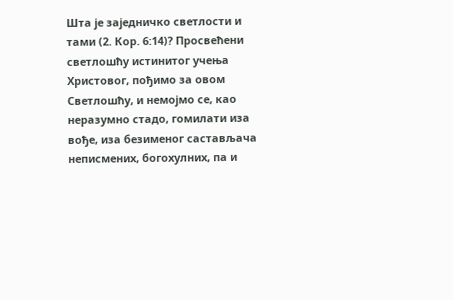Шта је заједничко светлости и тами (2. Кор. 6:14)? Просвећени светлошћу истинитог учења Христовог, пођимо за овом Светлошћу, и немојмо се, као неразумно стадо, гомилати иза вође, иза безименог састављача неписмених, богохулних, па и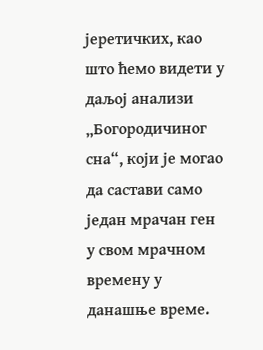јеретичких, као што ћемо видети у даљој анализи „Богородичиног сна“, који је могао да састави само један мрачан ген у свом мрачном времену у данашње време.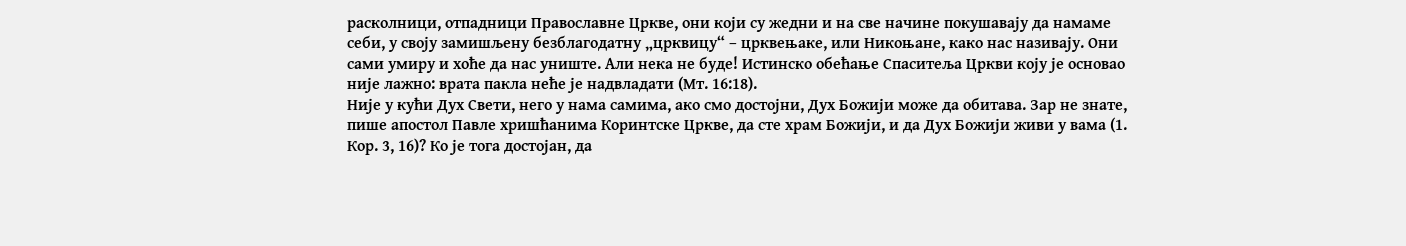расколници, отпадници Православне Цркве, они који су жедни и на све начине покушавају да намаме себи, у своју замишљену безблагодатну „црквицу“ – црквењаке, или Никоњане, како нас називају. Они сами умиру и хоће да нас униште. Али нека не буде! Истинско обећање Спаситеља Цркви коју је основао није лажно: врата пакла неће је надвладати (Мт. 16:18).
Није у кући Дух Свети, него у нама самима, ако смо достојни, Дух Божији може да обитава. Зар не знате, пише апостол Павле хришћанима Коринтске Цркве, да сте храм Божији, и да Дух Божији живи у вама (1. Кор. 3, 16)? Ко је тога достојан, да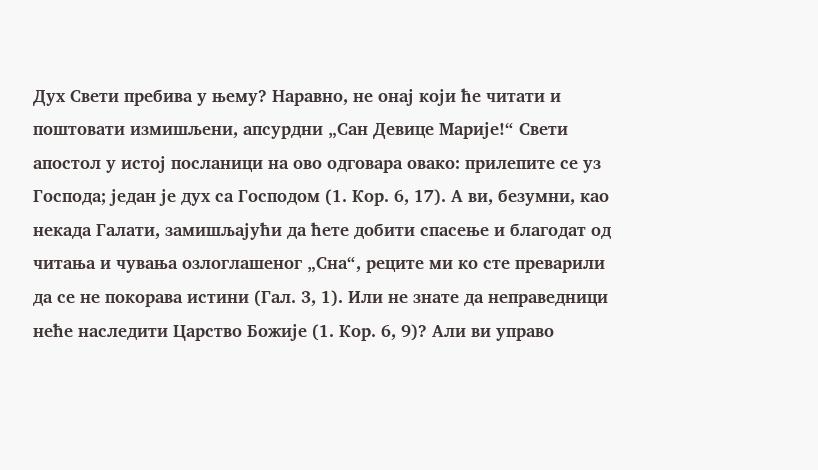Дух Свети пребива у њему? Наравно, не онај који ће читати и поштовати измишљени, апсурдни „Сан Девице Марије!“ Свети апостол у истој посланици на ово одговара овако: прилепите се уз Господа; један је дух са Господом (1. Кор. 6, 17). А ви, безумни, као некада Галати, замишљајући да ћете добити спасење и благодат од читања и чувања озлоглашеног „Сна“, реците ми ко сте преварили да се не покорава истини (Гал. 3, 1). Или не знате да неправедници неће наследити Царство Божије (1. Кор. 6, 9)? Али ви управо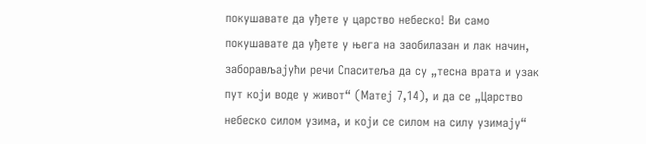покушавате да уђете у царство небеско! Ви само покушавате да уђете у њега на заобилазан и лак начин, заборављајући речи Спаситеља да су „тесна врата и узак пут који воде у живот“ (Матеј 7,14), и да се „Царство небеско силом узима, и који се силом на силу узимају“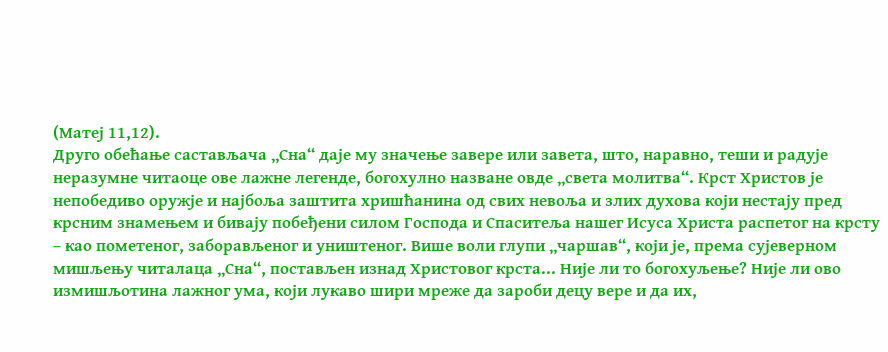(Матеј 11,12).
Друго обећање састављача „Сна“ даје му значење завере или завета, што, наравно, теши и радује неразумне читаоце ове лажне легенде, богохулно назване овде „света молитва“. Крст Христов је непобедиво оружје и најбоља заштита хришћанина од свих невоља и злих духова који нестају пред крсним знамењем и бивају побеђени силом Господа и Спаситеља нашег Исуса Христа распетог на крсту – као пометеног, заборављеног и уништеног. Више воли глупи „чаршав“, који је, према сујеверном мишљењу читалаца „Сна“, постављен изнад Христовог крста... Није ли то богохуљење? Није ли ово измишљотина лажног ума, који лукаво шири мреже да зароби децу вере и да их,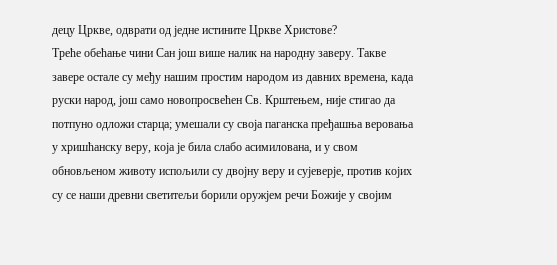децу Цркве, одврати од једне истините Цркве Христове?
Треће обећање чини Сан још више налик на народну заверу. Такве завере остале су међу нашим простим народом из давних времена, када руски народ, још само новопросвећен Св. Крштењем, није стигао да потпуно одложи старца; умешали су своја паганска пређашња веровања у хришћанску веру, која је била слабо асимилована, и у свом обновљеном животу испољили су двојну веру и сујеверје, против којих су се наши древни светитељи борили оружјем речи Божије у својим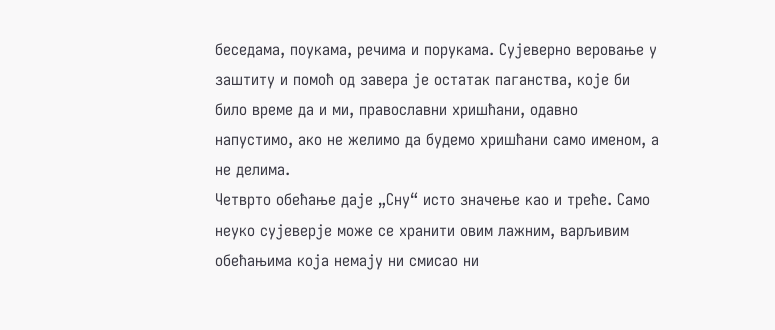беседама, поукама, речима и порукама. Сујеверно веровање у заштиту и помоћ од завера је остатак паганства, које би било време да и ми, православни хришћани, одавно напустимо, ако не желимо да будемо хришћани само именом, а не делима.
Четврто обећање даје „Сну“ исто значење као и треће. Само неуко сујеверје може се хранити овим лажним, варљивим обећањима која немају ни смисао ни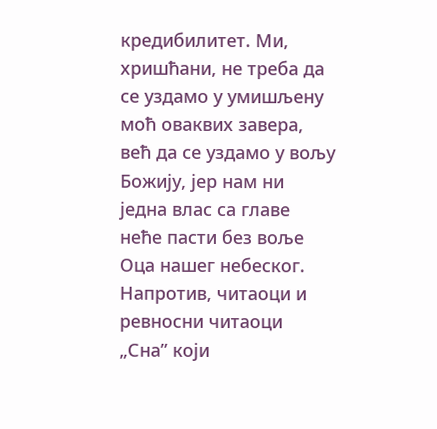кредибилитет. Ми, хришћани, не треба да се уздамо у умишљену моћ оваквих завера, већ да се уздамо у вољу Божију, јер нам ни једна влас са главе неће пасти без воље Оца нашег небеског. Напротив, читаоци и ревносни читаоци „Сна” који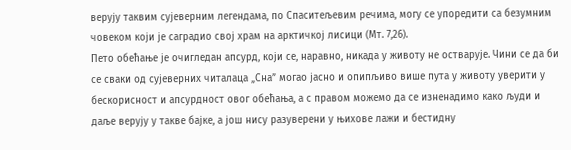верују таквим сујеверним легендама, по Спаситељевим речима, могу се упоредити са безумним човеком који је саградио свој храм на арктичкој лисици (Мт. 7,26).
Пето обећање је очигледан апсурд, који се, наравно, никада у животу не остварује. Чини се да би се сваки од сујеверних читалаца „Сна” могао јасно и опипљиво више пута у животу уверити у бескорисност и апсурдност овог обећања, а с правом можемо да се изненадимо како људи и даље верују у такве бајке, а још нису разуверени у њихове лажи и бестидну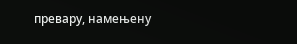превару, намењену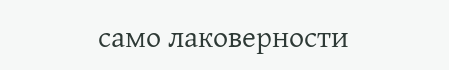само лаковерности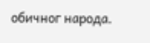обичног народа.